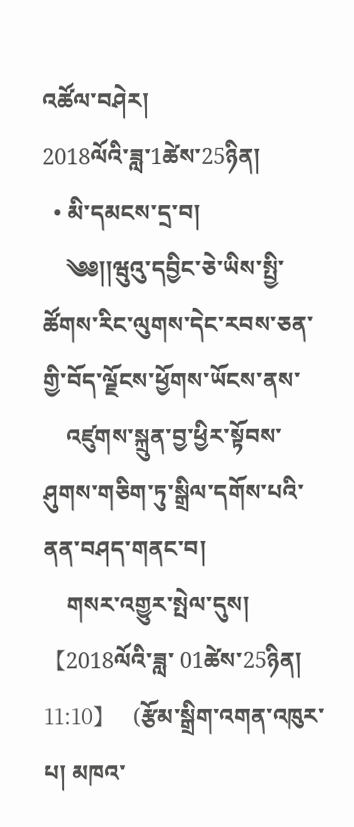འཚོལ་བཤེར།
2018ལོའི་ཟླ་1ཚེས་25ཉིན།
  • མི་དམངས་དྲ་བ།
    ༄༅།།ཝུའུ་དབྱིང་ཅེ་ཡིས་སྤྱི་ཚོགས་རིང་ལུགས་དེང་རབས་ཅན་གྱི་བོད་ལྗོངས་ཕྱོགས་ཡོངས་ནས་
    འཛུགས་སྐྲུན་བྱ་ཕྱིར་སྟོབས་ཤུགས་གཅིག་ཏུ་སྒྲིལ་དགོས་པའི་ནན་བཤད་གནང་བ།
    གསར་འགྱུར་སྤེལ་དུས།  【2018ལོའི་ཟླ་ 01ཚེས་25ཉིན། 11:10】   (རྩོམ་སྒྲིག་འགན་འཁུར་པ། མཁའ་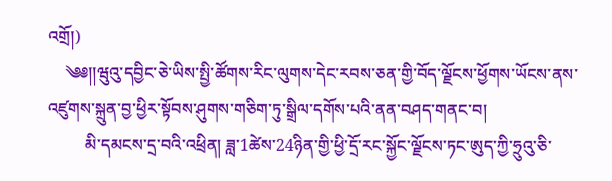འགྲོ།)
    ༄༅།།ཝུའུ་དབྱིང་ཅེ་ཡིས་སྤྱི་ཚོགས་རིང་ལུགས་དེང་རབས་ཅན་གྱི་བོད་ལྗོངས་ཕྱོགས་ཡོངས་ནས་
འཛུགས་སྐྲུན་བྱ་ཕྱིར་སྟོབས་ཤུགས་གཅིག་ཏུ་སྒྲིལ་དགོས་པའི་ནན་བཤད་གནང་བ།
         མི་དམངས་དྲ་བའི་འཕྲིན། ཟླ་1ཚེས་24ཉིན་གྱི་ཕྱི་དྲོ་རང་སྐྱོང་ལྗོངས་ཏང་ཨུད་ཀྱི་ཧྲུའུ་ཅི་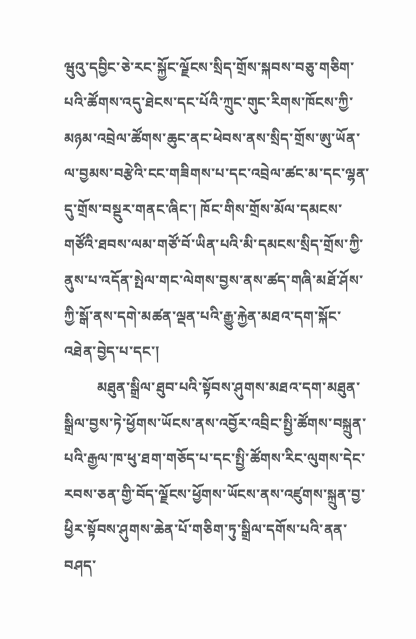ཝུའུ་དབྱིང་ཅེ་རང་སྐྱོང་ལྗོངས་སྲིད་གྲོས་སྐབས་བཅུ་གཅིག་པའི་ཚོགས་འདུ་ཐེངས་དང་པོའི་ཀྲུང་གུང་རིགས་ཁོངས་ཀྱི་མཉམ་འབྲེལ་ཚོགས་ཆུང་ནང་ཕེབས་ནས་སྲིད་གྲོས་ཨུ་ཡོན་ལ་བྱམས་བརྩེའི་ངང་གཟིགས་པ་དང་འབྲེལ་ཚང་མ་དང་ལྷན་དུ་གྲོས་བསྡུར་གནང་ཞིང་། ཁོང་གིས་གྲོས་མོལ་དམངས་གཙོའི་ཐབས་ལམ་གཙོ་བོ་ཡིན་པའི་མི་དམངས་སྲིད་གྲོས་ཀྱི་ནུས་པ་འདོན་སྤེལ་གང་ལེགས་བྱས་ནས་ཚད་གཞི་མཐོ་ཤོས་ཀྱི་སྒོ་ནས་དགེ་མཚན་ལྡན་པའི་རྒྱུ་རྐྱེན་མཐའ་དག་སྐོང་འཐེན་བྱེད་པ་དང་།
         མཐུན་སྒྲིལ་ཐུབ་པའི་སྟོབས་ཤུགས་མཐའ་དག་མཐུན་སྒྲིལ་བྱས་ཏེ་ཕྱོགས་ཡོངས་ནས་འབྱོར་འབྲིང་སྤྱི་ཚོགས་བསྐྲུན་པའི་རྒྱལ་ཁ་ཕུ་ཐག་གཅོད་པ་དང་སྤྱི་ཚོགས་རིང་ལུགས་དེང་རབས་ཅན་གྱི་བོད་ལྗོངས་ཕྱོགས་ཡོངས་ནས་འཛུགས་སྐྲུན་བྱ་ཕྱིར་སྟོབས་ཤུགས་ཆེན་པོ་གཅིག་ཏུ་སྒྲིལ་དགོས་པའི་ནན་བཤད་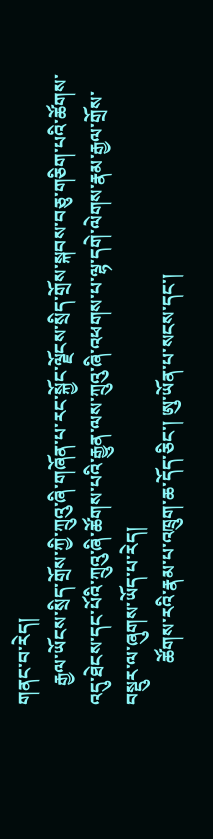གནང་བ་རེད།
    རྒྱལ་ཡོངས་སྲིད་གྲོས་ཀྱི་ཀྲུའུ་ཞི་གཞོན་པ་རང་སྐྱོང་ལྗོངས་སྲིད་གྲོས་སྐབས་བཅུ་གཅིག་པའི་ཚོགས་འདུ་ཐེངས་དང་པོའི་ཀྲུའུ་ཞི་ཚོགས་པའི་རྒྱུན་ལས་ཀྲུའུ་ཞི་འཕགས་པ་ལྷ་དགེ་ལེགས་རྣམ་རྒྱལ་གྲོས་བསྡུར་ལ་ཞུགས་ཡོད་པ་རེད།
         ཚོགས་རའི་རྣམ་པ་འཁྲུག་ཆ་དོད་ཅིང་། ཨུ་ཡོན་པ་སངས་དང་།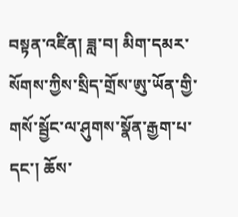བསྟན་འཛིན། ཟླ་བ། མིག་དམར་སོགས་ཀྱིས་སྲིད་གྲོས་ཨུ་ཡོན་གྱི་གསོ་སྦྱོང་ལ་ཤུགས་སྣོན་རྒྱག་པ་དང་། ཆོས་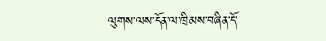ལུགས་ལས་དོན་ལ་ཁྲིམས་བཞིན་དོ་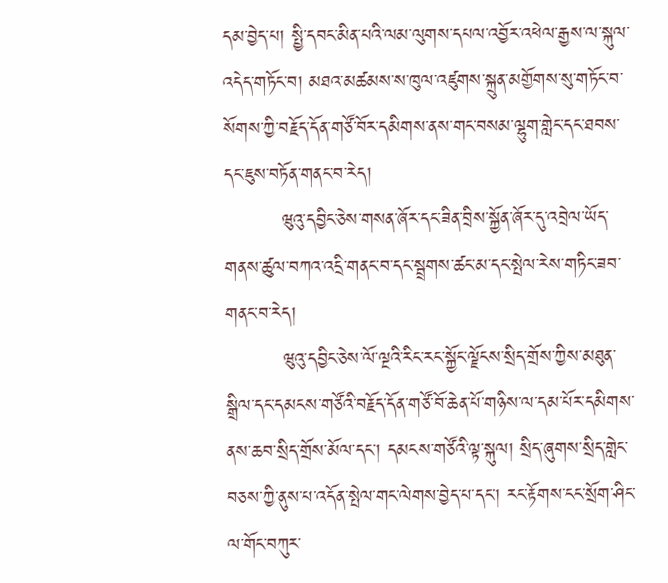དམ་བྱེད་པ། སྤྱི་དབང་མིན་པའི་ལམ་ལུགས་དཔལ་འབྱོར་འཕེལ་རྒྱས་ལ་སྐུལ་འདེད་གཏོང་བ། མཐའ་མཚམས་ས་ཁུལ་འཛུགས་སྐྲུན་མགྱོགས་སུ་གཏོང་བ་སོགས་ཀྱི་བརྗོད་དོན་གཙོ་བོར་དམིགས་ནས་གང་བསམ་ལྷུག་གླེང་དང་ཐབས་དང་ཇུས་བཏོན་གནང་བ་རེད།
         ཝུའུ་དབྱིང་ཅེས་གསན་ཞོར་དང་ཟིན་བྲིས་སྐྱོན་ཞོར་དུ་འབྲེལ་ཡོད་གནས་ཚུལ་བཀའ་འདྲི་གནང་བ་དང་སྦྲགས་ཚང་མ་དང་སྤེལ་རེས་གཏིང་ཟབ་གནང་བ་རེད།
         ཝུའུ་དབྱིང་ཅེས་ལོ་ལྔའི་རིང་རང་སྐྱོང་ལྗོངས་སྲིད་གྲོས་ཀྱིས་མཐུན་སྒྲིལ་དང་དམངས་གཙོའི་བརྗོད་དོན་གཙོ་བོ་ཆེན་པོ་གཉིས་ལ་དམ་པོར་དམིགས་ནས་ཆབ་སྲིད་གྲོས་མོལ་དང་། དམངས་གཙོའི་ལྟ་སྐུལ། སྲིད་ཞུགས་སྲིད་གླེང་བཅས་ཀྱི་ནུས་པ་འདོན་སྤེལ་གང་ལེགས་བྱེད་པ་དང་། རང་རྟོགས་ངང་སྲོག་ཤིང་ལ་གོང་བཀུར་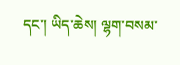དང་། ཡིད་ཆེས། ལྷག་བསམ་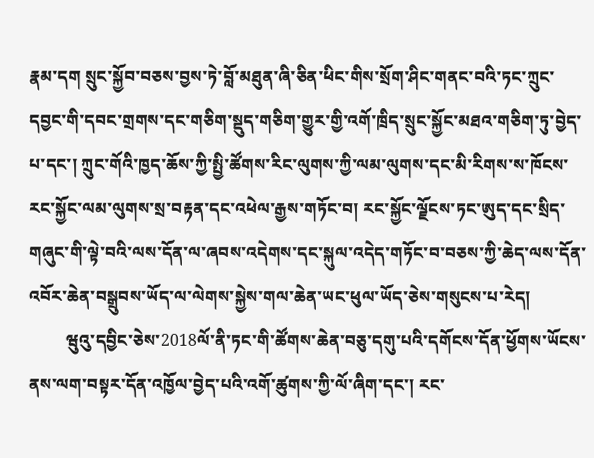རྣམ་དག སྲུང་སྐྱོབ་བཅས་བྱས་ཏེ་བློ་མཐུན་ཞི་ཅིན་ཕིང་གིས་སྲོག་ཤིང་གནང་བའི་ཏང་ཀྲུང་དབྱང་གི་དབང་གྲགས་དང་གཅིག་སྡུད་གཅིག་གྱུར་གྱི་འགོ་ཁྲིད་སྲུང་སྐྱོང་མཐའ་གཅིག་ཏུ་བྱེད་པ་དང་། ཀྲུང་གོའི་ཁྱད་ཆོས་ཀྱི་སྤྱི་ཚོགས་རིང་ལུགས་ཀྱི་ལམ་ལུགས་དང་མི་རིགས་ས་ཁོངས་རང་སྐྱོང་ལམ་ལུགས་སྲ་བརྟན་དང་འཕེལ་རྒྱས་གཏོང་བ། རང་སྐྱོང་ལྗོངས་ཏང་ཨུད་དང་སྲིད་གཞུང་གི་ལྟེ་བའི་ལས་དོན་ལ་ཞབས་འདེགས་དང་སྐུལ་འདེད་གཏོང་བ་བཅས་ཀྱི་ཆེད་ལས་དོན་འབོར་ཆེན་བསྒྲུབས་ཡོད་ལ་ལེགས་སྐྱེས་གལ་ཆེན་ཡང་ཕུལ་ཡོད་ཅེས་གསུངས་པ་རེད།
         ཝུའུ་དབྱིང་ཅེས་2018ལོ་ནི་ཏང་གི་ཚོགས་ཆེན་བཅུ་དགུ་པའི་དགོངས་དོན་ཕྱོགས་ཡོངས་ནས་ལག་བསྟར་དོན་འཁྱོལ་བྱེད་པའི་འགོ་ཚུགས་ཀྱི་ལོ་ཞིག་དང་། རང་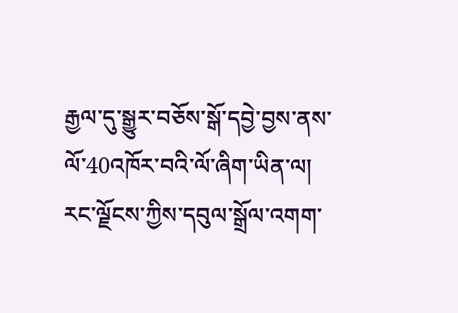རྒྱལ་དུ་སྒྱུར་བཅོས་སྒོ་དབྱེ་བྱས་ནས་ལོ་40འཁོར་བའི་ལོ་ཞིག་ཡིན་ལ། རང་ལྗོངས་ཀྱིས་དབུལ་སྒྲོལ་འགག་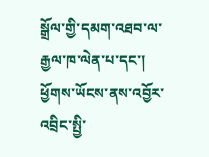སྒྲོལ་གྱི་དམག་འཐབ་ལ་རྒྱལ་ཁ་ལེན་པ་དང་། ཕྱོགས་ཡོངས་ནས་འབྱོར་འབྲིང་སྤྱི་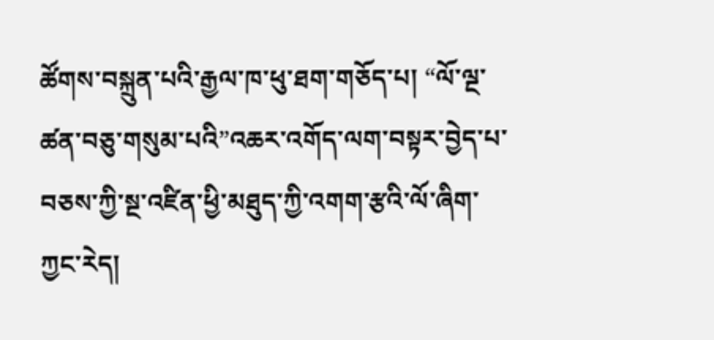ཚོགས་བསྐྲུན་པའི་རྒྱལ་ཁ་ཕུ་ཐག་གཅོད་པ། “ལོ་ལྔ་ཚན་བཅུ་གསུམ་པའི”འཆར་འགོད་ལག་བསྟར་བྱེད་པ་བཅས་ཀྱི་སྔ་འཛིན་ཕྱི་མཐུད་ཀྱི་འགག་རྩའི་ལོ་ཞིག་ཀྱང་རེད།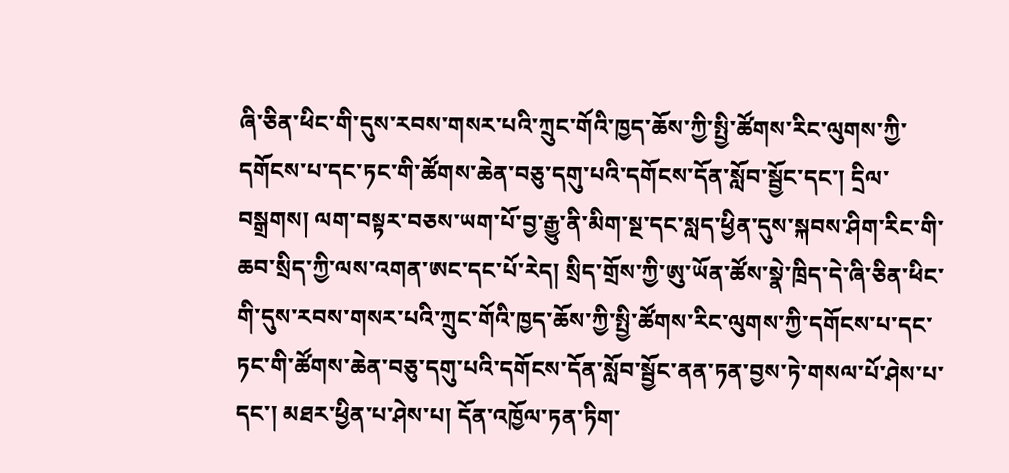ཞི་ཅིན་ཕིང་གི་དུས་རབས་གསར་པའི་ཀྲུང་གོའི་ཁྱད་ཆོས་ཀྱི་སྤྱི་ཚོགས་རིང་ལུགས་ཀྱི་དགོངས་པ་དང་ཏང་གི་ཚོགས་ཆེན་བཅུ་དགུ་པའི་དགོངས་དོན་སློབ་སྦྱོང་དང་། དྲིལ་བསྒྲགས། ལག་བསྟར་བཅས་ཡག་པོ་བྱ་རྒྱུ་ནི་མིག་སྔ་དང་སླད་ཕྱིན་དུས་སྐབས་ཤིག་རིང་གི་ཆབ་སྲིད་ཀྱི་ལས་འགན་ཨང་དང་པོ་རེད། སྲིད་གྲོས་ཀྱི་ཨུ་ཡོན་ཚོས་སྣེ་ཁྲིད་དེ་ཞི་ཅིན་ཕིང་གི་དུས་རབས་གསར་པའི་ཀྲུང་གོའི་ཁྱད་ཆོས་ཀྱི་སྤྱི་ཚོགས་རིང་ལུགས་ཀྱི་དགོངས་པ་དང་ཏང་གི་ཚོགས་ཆེན་བཅུ་དགུ་པའི་དགོངས་དོན་སློབ་སྦྱོང་ནན་ཏན་བྱས་ཏེ་གསལ་པོ་ཤེས་པ་དང་། མཐར་ཕྱིན་པ་ཤེས་པ། དོན་འཁྱོལ་ཏན་ཏིག་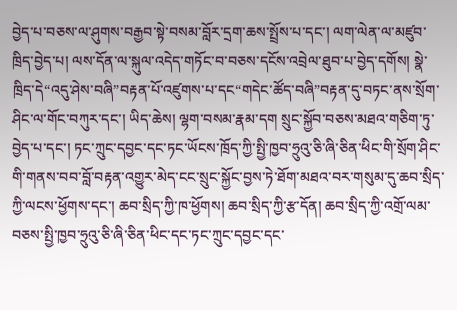བྱེད་པ་བཅས་ལ་ཤུགས་བརྒྱབ་སྟེ་བསམ་བློར་དྲག་ཆས་སྤྲོས་པ་དང་། ལག་ལེན་ལ་མཛུབ་ཁྲིད་བྱེད་པ། ལས་དོན་ལ་སྐུལ་འདེད་གཏོང་བ་བཅས་དངོས་འབྲེལ་ཐུབ་པ་བྱེད་དགོས། སྣེ་ཁྲིད་དེ“འདུ་ཤེས་བཞི”བརྟན་པོ་འཛུགས་པ་དང“གདེང་ཚོད་བཞི”བརྟན་དུ་བཏང་ནས་སྲོག་ཤིང་ལ་གོང་བཀུར་དང་། ཡིད་ཆེས། ལྷག་བསམ་རྣམ་དག སྲུང་སྐྱོབ་བཅས་མཐའ་གཅིག་ཏུ་བྱེད་པ་དང་། ཏང་ཀྲུང་དབྱང་དང་ཏང་ཡོངས་ཁྲོད་ཀྱི་སྤྱི་ཁྱབ་ཧྲུའུ་ཅི་ཞི་ཅིན་ཕིང་གི་སྲོག་ཤིང་གི་གནས་བབ་བློ་བརྟན་འགྱུར་མེད་ངང་སྲུང་སྐྱོང་བྱས་ཏེ་ཐོག་མཐའ་བར་གསུམ་དུ་ཆབ་སྲིད་ཀྱི་ལངས་ཕྱོགས་དང་། ཆབ་སྲིད་ཀྱི་ཁ་ཕྱོགས། ཆབ་སྲིད་ཀྱི་རྩ་དོན། ཆབ་སྲིད་ཀྱི་འགྲོ་ལམ་བཅས་སྤྱི་ཁྱབ་ཧྲུའུ་ཅི་ཞི་ཅིན་ཕིང་དང་ཏང་ཀྲུང་དབྱང་དང་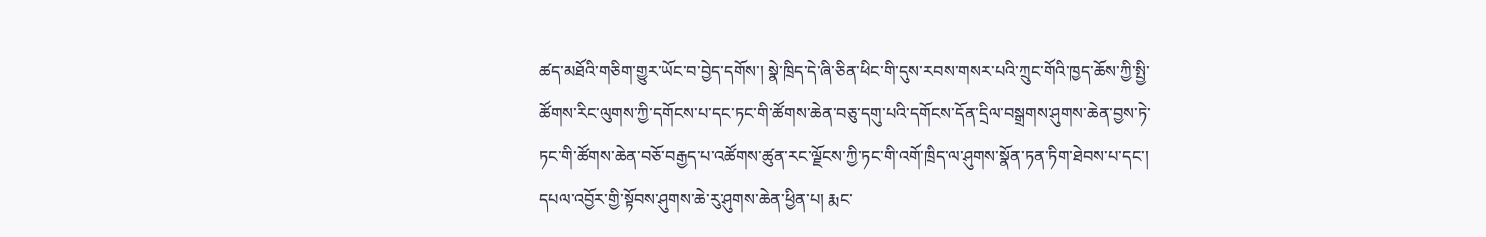ཚད་མཐོའི་གཅིག་གྱུར་ཡོང་བ་བྱེད་དགོས་། སྣེ་ཁྲིད་དེ་ཞི་ཅིན་ཕིང་གི་དུས་རབས་གསར་པའི་ཀྲུང་གོའི་ཁྱད་ཆོས་ཀྱི་སྤྱི་ཚོགས་རིང་ལུགས་ཀྱི་དགོངས་པ་དང་ཏང་གི་ཚོགས་ཆེན་བཅུ་དགུ་པའི་དགོངས་དོན་དྲིལ་བསྒྲགས་ཤུགས་ཆེན་བྱས་ཏེ་ཏང་གི་ཚོགས་ཆེན་བཅོ་བརྒྱད་པ་འཚོགས་ཚུན་རང་ལྗོངས་ཀྱི་ཏང་གི་འགོ་ཁྲིད་ལ་ཤུགས་སྣོན་ཏན་ཏིག་ཐེབས་པ་དང་། དཔལ་འབྱོར་གྱི་སྟོབས་ཤུགས་ཆེ་རུ་ཤུགས་ཆེན་ཕྱིན་པ། རྨང་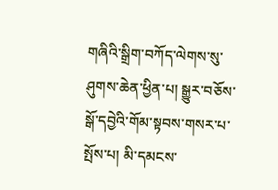གཞིའི་སྒྲིག་བཀོད་ལེགས་སུ་ཤུགས་ཆེན་ཕྱིན་པ། སྒྱུར་བཅོས་སྒོ་དབྱེའི་གོམ་སྟབས་གསར་པ་སྤོས་པ། མི་དམངས་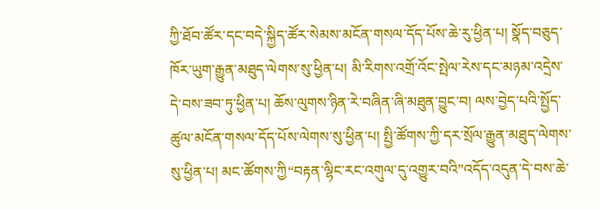ཀྱི་ཐོབ་ཚོར་དང་བདེ་སྐྱིད་ཚོར་སེམས་མངོན་གསལ་དོད་པོས་ཆེ་རུ་ཕྱིན་པ། སྣོད་བཅུད་ཁོར་ཡུག་རྒྱུན་མཐུད་ལེགས་སུ་ཕྱིན་པ། མི་རིགས་འགྲོ་འོང་སྤེལ་རེས་དང་མཉམ་འདྲེས་དེ་བས་ཟབ་ཏུ་ཕྱིན་པ། ཆོས་ལུགས་ཉིན་རེ་བཞིན་ཞི་མཐུན་བྱུང་བ། ལས་བྱེད་པའི་སྤྱོད་ཚུལ་མངོན་གསལ་དོད་པོས་ལེགས་སུ་ཕྱིན་པ། སྤྱི་ཚོགས་ཀྱི་དར་སྲོལ་རྒྱུན་མཐུད་ལེགས་སུ་ཕྱིན་པ། མང་ཚོགས་ཀྱི“བརྟན་ལྷིང་རང་འགུལ་དུ་འགྱུར་བའི”འདོད་འདུན་དེ་བས་ཆེ་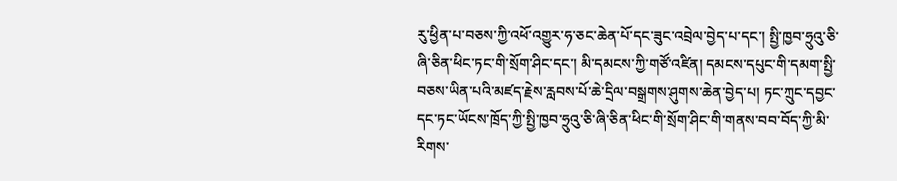རུ་ཕྱིན་པ་བཅས་ཀྱི་འཕོ་འགྱུར་ཧ་ཅང་ཆེན་པོ་དང་ཟུང་འབྲེལ་བྱེད་པ་དང་། སྤྱི་ཁྱབ་ཧྲུའུ་ཅི་ཞི་ཅིན་ཕིང་ཏང་གི་སྲོག་ཤིང་དང་། མི་དམངས་ཀྱི་གཙོ་འཛིན། དམངས་དཔུང་གི་དམག་སྤྱི་བཅས་ཡིན་པའི་མཛད་རྗེས་རླབས་པོ་ཆེ་དྲིལ་བསྒྲགས་ཤུགས་ཆེན་བྱེད་པ། ཏང་ཀྲུང་དབྱང་དང་ཏང་ཡོངས་ཁྲོད་ཀྱི་སྤྱི་ཁྱབ་ཧྲུའུ་ཅི་ཞི་ཅིན་ཕིང་གི་སྲོག་ཤིང་གི་གནས་བབ་བོད་ཀྱི་མི་རིགས་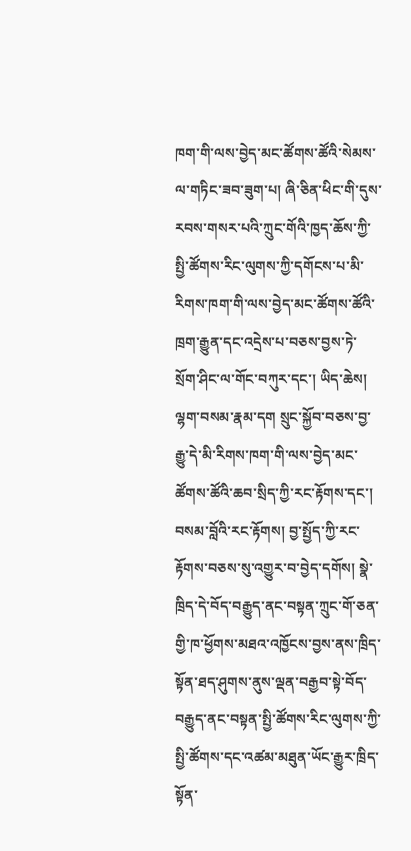ཁག་གི་ལས་བྱེད་མང་ཚོགས་ཚོའི་སེམས་ལ་གཏིང་ཟབ་ཟུག་པ། ཞི་ཅིན་ཕིང་གི་དུས་རབས་གསར་པའི་ཀྲུང་གོའི་ཁྱད་ཆོས་ཀྱི་སྤྱི་ཚོགས་རིང་ལུགས་ཀྱི་དགོངས་པ་མི་རིགས་ཁག་གི་ལས་བྱེད་མང་ཚོགས་ཚོའི་ཁྲག་རྒྱུན་དང་འདྲེས་པ་བཅས་བྱས་ཏེ་སྲོག་ཤིང་ལ་གོང་བཀུར་དང་། ཡིད་ཆེས། ལྷག་བསམ་རྣམ་དག སྲུང་སྐྱོབ་བཅས་བྱ་རྒྱུ་དེ་མི་རིགས་ཁག་གི་ལས་བྱེད་མང་ཚོགས་ཚོའི་ཆབ་སྲིད་ཀྱི་རང་རྟོགས་དང་། བསམ་བློའི་རང་རྟོགས། བྱ་སྤྱོད་ཀྱི་རང་རྟོགས་བཅས་སུ་འགྱུར་བ་བྱེད་དགོས། སྣེ་ཁྲིད་དེ་བོད་བརྒྱུད་ནང་བསྟན་ཀྲུང་གོ་ཅན་གྱི་ཁ་ཕྱོགས་མཐའ་འཁྱོངས་བྱས་ནས་ཁྲིད་སྟོན་ཐད་ཤུགས་ནུས་ལྡན་བརྒྱབ་སྟེ་བོད་བརྒྱུད་ནང་བསྟན་སྤྱི་ཚོགས་རིང་ལུགས་ཀྱི་སྤྱི་ཚོགས་དང་འཚམ་མཐུན་ཡོང་རྒྱུར་ཁྲིད་སྟོན་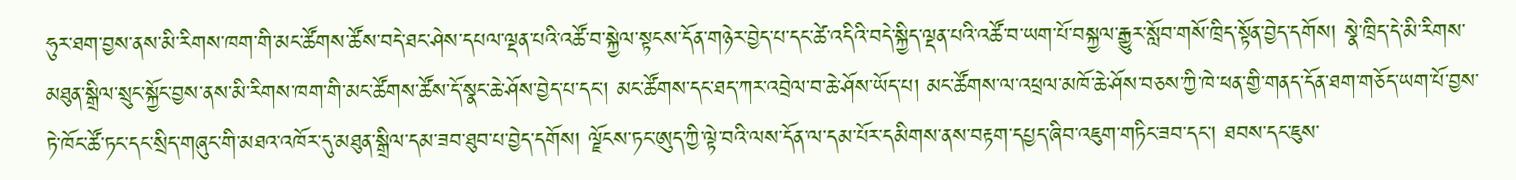ཧུར་ཐག་བྱས་ནས་མི་རིགས་ཁག་གི་མང་ཚོགས་ཚོས་བདེ་ཐང་ཤེས་དཔལ་ལྡན་པའི་འཚོ་བ་སྐྱེལ་སྟངས་དོན་གཉེར་བྱེད་པ་དང་ཚེ་འདིའི་བདེ་སྐྱིད་ལྡན་པའི་འཚོ་བ་ཡག་པོ་བསྐྱལ་རྒྱུར་སློབ་གསོ་ཁྲིད་སྟོན་བྱེད་དགོས། སྣེ་ཁྲིད་དེ་མི་རིགས་མཐུན་སྒྲིལ་སྲུང་སྐྱོང་བྱས་ནས་མི་རིགས་ཁག་གི་མང་ཚོགས་ཚོས་དོ་སྣང་ཆེ་ཤོས་བྱེད་པ་དང་། མང་ཚོགས་དང་ཐད་ཀར་འབྲེལ་བ་ཆེ་ཤོས་ཡོད་པ། མང་ཚོགས་ལ་འཕྲལ་མཁོ་ཆེ་ཤོས་བཅས་ཀྱི་ཁེ་ཕན་གྱི་གནད་དོན་ཐག་གཅོད་ཡག་པོ་བྱས་ཏེ་ཁོང་ཚོ་ཏང་དང་སྲིད་གཞུང་གི་མཐའ་འཁོར་དུ་མཐུན་སྒྲིལ་དམ་ཟབ་ཐུབ་པ་བྱེད་དགོས། ལྗོངས་ཏང་ཨུད་ཀྱི་ལྟེ་བའི་ལས་དོན་ལ་དམ་པོར་དམིགས་ནས་བརྟག་དཔྱད་ཞིབ་འཇུག་གཏིང་ཟབ་དང་། ཐབས་དང་ཇུས་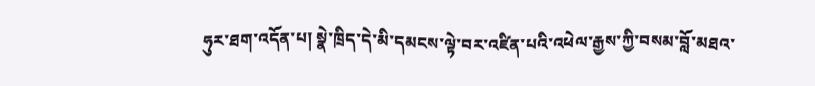ཧུར་ཐག་འདོན་པ། སྣེ་ཁྲིད་དེ་མི་དམངས་ལྟེ་བར་འཛིན་པའི་འཕེལ་རྒྱས་ཀྱི་བསམ་བློ་མཐའ་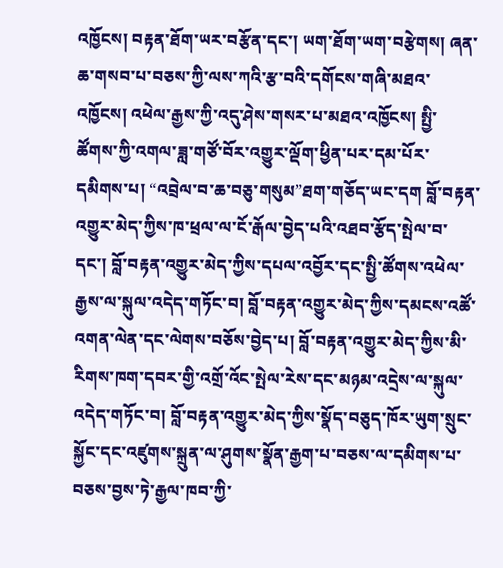འཁྱོངས། བརྟན་ཐོག་ཡར་བརྩོན་དང་། ཡག་ཐོག་ཡག་བརྩེགས། ཞན་ཆ་གསབ་པ་བཅས་ཀྱི་ལས་ཀའི་རྩ་བའི་དགོངས་གཞི་མཐའ་འཁྱོངས། འཕེལ་རྒྱས་ཀྱི་འདུ་ཤེས་གསར་པ་མཐའ་འཁྱོངས། སྤྱི་ཚོགས་ཀྱི་འགལ་ཟླ་གཙོ་བོར་འགྱུར་ལྡོག་ཕྱིན་པར་དམ་པོར་དམིགས་པ། “འབྲེལ་བ་ཆ་བཅུ་གསུམ”ཐག་གཅོད་ཡང་དག བློ་བརྟན་འགྱུར་མེད་ཀྱིས་ཁ་ཕྲལ་ལ་ངོ་རྒོལ་བྱེད་པའི་འཐབ་རྩོད་སྤེལ་བ་དང་། བློ་བརྟན་འགྱུར་མེད་ཀྱིས་དཔལ་འབྱོར་དང་སྤྱི་ཚོགས་འཕེལ་རྒྱས་ལ་སྐུལ་འདེད་གཏོང་བ། བློ་བརྟན་འགྱུར་མེད་ཀྱིས་དམངས་འཚོ་འགན་ལེན་དང་ལེགས་བཅོས་བྱེད་པ། བློ་བརྟན་འགྱུར་མེད་ཀྱིས་མི་རིགས་ཁག་དབར་གྱི་འགྲོ་འོང་སྤེལ་རེས་དང་མཉམ་འདྲེས་ལ་སྐུལ་འདེད་གཏོང་བ། བློ་བརྟན་འགྱུར་མེད་ཀྱིས་སྣོད་བཅུད་ཁོར་ཡུག་སྲུང་སྐྱོང་དང་འཛུགས་སྐྲུན་ལ་ཤུགས་སྣོན་རྒྱག་པ་བཅས་ལ་དམིགས་པ་བཅས་བྱས་ཏེ་རྒྱལ་ཁབ་ཀྱི་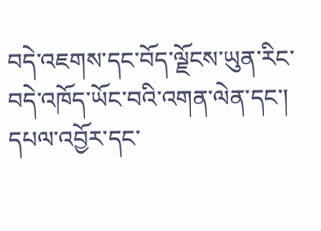བདེ་འཇགས་དང་བོད་ལྗོངས་ཡུན་རིང་བདེ་འཁོད་ཡོང་བའི་འགན་ལེན་དང་། དཔལ་འབྱོར་དང་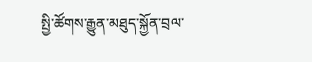སྤྱི་ཚོགས་རྒྱུན་མཐུད་སྐྱོན་བྲལ་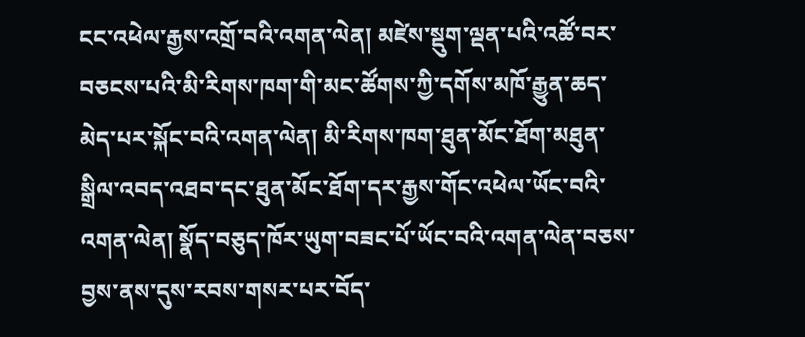ངང་འཕེལ་རྒྱས་འགྲོ་བའི་འགན་ལེན། མཛེས་སྡུག་ལྡན་པའི་འཚོ་བར་བཅངས་པའི་མི་རིགས་ཁག་གི་མང་ཚོགས་ཀྱི་དགོས་མཁོ་རྒྱུན་ཆད་མེད་པར་སྐོང་བའི་འགན་ལེན། མི་རིགས་ཁག་ཐུན་མོང་ཐོག་མཐུན་སྒྲིལ་འབད་འཐབ་དང་ཐུན་མོང་ཐོག་དར་རྒྱས་གོང་འཕེལ་ཡོང་བའི་འགན་ལེན། སྣོད་བཅུད་ཁོར་ཡུག་བཟང་པོ་ཡོང་བའི་འགན་ལེན་བཅས་བྱས་ནས་དུས་རབས་གསར་པར་བོད་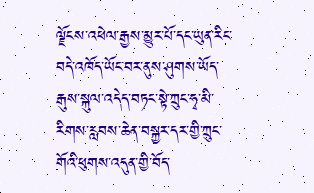ལྗོངས་འཕེལ་རྒྱས་མྱུར་པོ་དང་ཡུན་རིང་བདེ་འཁོད་ཡོང་བར་ནུས་ཤུགས་ཡོད་རྒུས་སྐུལ་འདེད་བཏང་སྟེ་ཀྲུང་ཧྭ་མི་རིགས་རླབས་ཆེན་བསྐྱར་དར་གྱི་ཀྲུང་གོའི་ཕུགས་འདུན་གྱི་བོད་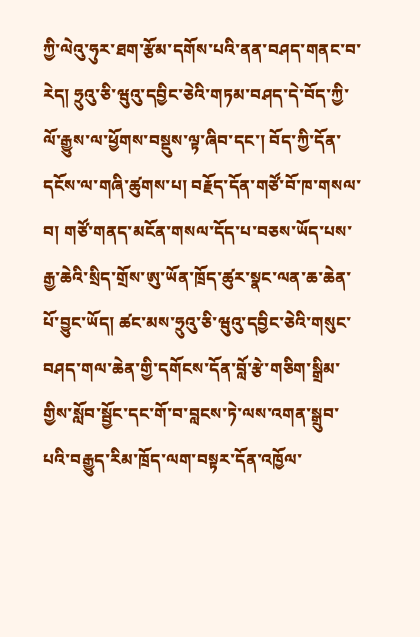ཀྱི་ལེའུ་ཧུར་ཐག་རྩོམ་དགོས་པའི་ནན་བཤད་གནང་བ་རེད། ཧྲུའུ་ཅི་ཝུའུ་དབྱིང་ཅེའི་གཏམ་བཤད་དེ་བོད་ཀྱི་ལོ་རྒྱུས་ལ་ཕྱོགས་བསྡུས་ལྟ་ཞིབ་དང་། བོད་ཀྱི་དོན་དངོས་ལ་གཞི་ཚུགས་པ། བརྗོད་དོན་གཙོ་བོ་ཁ་གསལ་བ། གཙོ་གནད་མངོན་གསལ་དོད་པ་བཅས་ཡོད་པས་རྒྱ་ཆེའི་སྲིད་གྲོས་ཨུ་ཡོན་ཁྲོད་ཚུར་སྣང་ལན་ཆ་ཆེན་པོ་བྱུང་ཡོད། ཚང་མས་ཧྲུའུ་ཅི་ཝུའུ་དབྱིང་ཅེའི་གསུང་བཤད་གལ་ཆེན་གྱི་དགོངས་དོན་བློ་རྩེ་གཅིག་སྒྲིམ་གྱིས་སློབ་སྦྱོང་དང་གོ་བ་བླངས་ཏེ་ལས་འགན་སྒྲུབ་པའི་བརྒྱུད་རིམ་ཁྲོད་ལག་བསྟར་དོན་འཁྱོལ་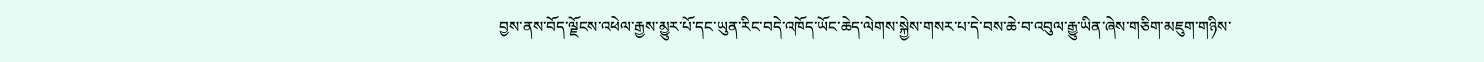བྱས་ནས་བོད་ལྗོངས་འཕེལ་རྒྱས་མྱུར་པོ་དང་ཡུན་རིང་བདེ་འཁོད་ཡོང་ཆེད་ལེགས་སྐྱེས་གསར་པ་དེ་བས་ཆེ་བ་འབུལ་རྒྱུ་ཡིན་ཞེས་གཅིག་མཇུག་གཉིས་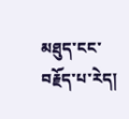མཐུད་ངང་བརྗོད་པ་རེད།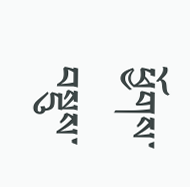ཕྱོགས་བསྡུས་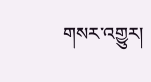གསར་འགྱུར།